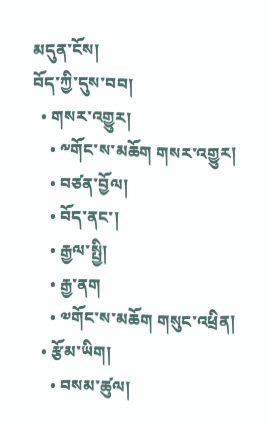མདུན་ངོས།
བོད་ཀྱི་དུས་བབ།
  • གསར་འགྱུར།
    • ༸གོང་ས་མཆོག གསར་འགྱུར།
    • བཙན་བྱོལ།
    • བོད་ནང་།
    • རྒྱལ་སྤྱི།
    • རྒྱ་ནག
    • ༧གོང་ས་མཆོག གསུང་འཕྲིན།
  • རྩོམ་ཡིག།
    • བསམ་ཚུལ།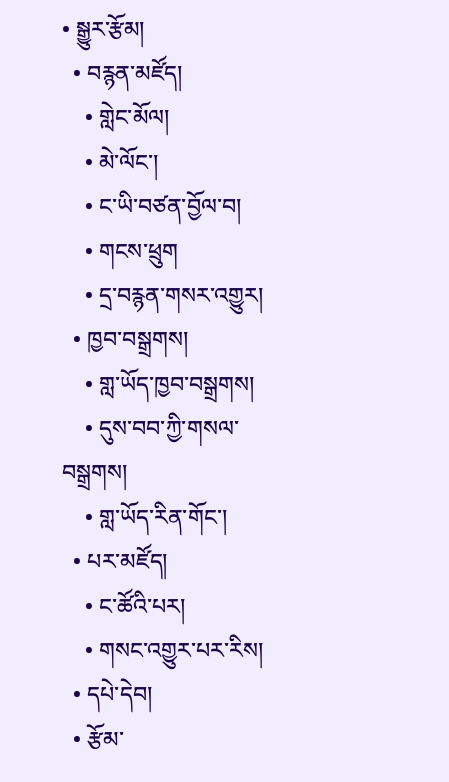• སྒྱུར་རྩོམ།
  • བརྙན་མཛོད།
    • གླེང་མོལ།
    • མེ་ལོང་།
    • ང་ཡི་བཙན་བྱོལ་བ།
    • གངས་ཕྲུག
    • དྲ་བརྙན་གསར་འགྱུར།
  • ཁྱབ་བསྒྲགས།
    • གླ་ཡོད་ཁྱབ་བསྒྲགས།
    • དུས་བབ་ཀྱི་གསལ་བསྒྲགས།
    • གླ་ཡོད་རིན་གོང་།
  • པར་མཛོད།
    • ང་ཚོའི་པར།
    • གསང་འགྱུར་པར་རིས།
  • དཔེ་དེབ།
  • རྩོམ་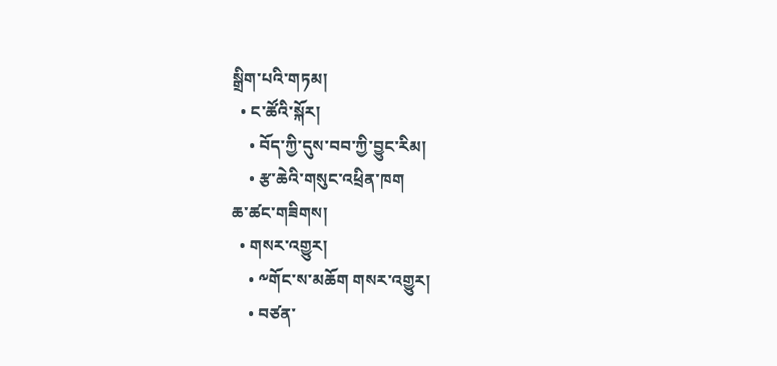སྒྲིག་པའི་གཏམ།
  • ང་ཚོའི་སྐོར།
    • བོད་ཀྱི་དུས་བབ་ཀྱི་བྱུང་རིམ།
    • རྩ་ཆེའི་གསུང་འཕྲིན་ཁག
ཆ་ཚང་གཟིགས།
  • གསར་འགྱུར།
    • ༸གོང་ས་མཆོག གསར་འགྱུར།
    • བཙན་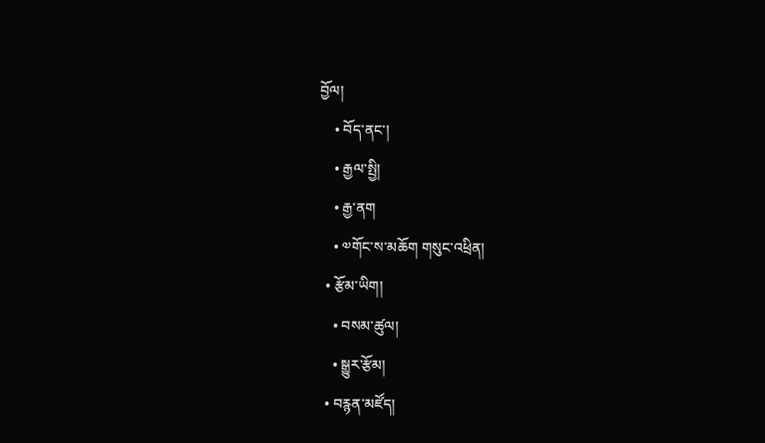བྱོལ།
    • བོད་ནང་།
    • རྒྱལ་སྤྱི།
    • རྒྱ་ནག
    • ༧གོང་ས་མཆོག གསུང་འཕྲིན།
  • རྩོམ་ཡིག།
    • བསམ་ཚུལ།
    • སྒྱུར་རྩོམ།
  • བརྙན་མཛོད།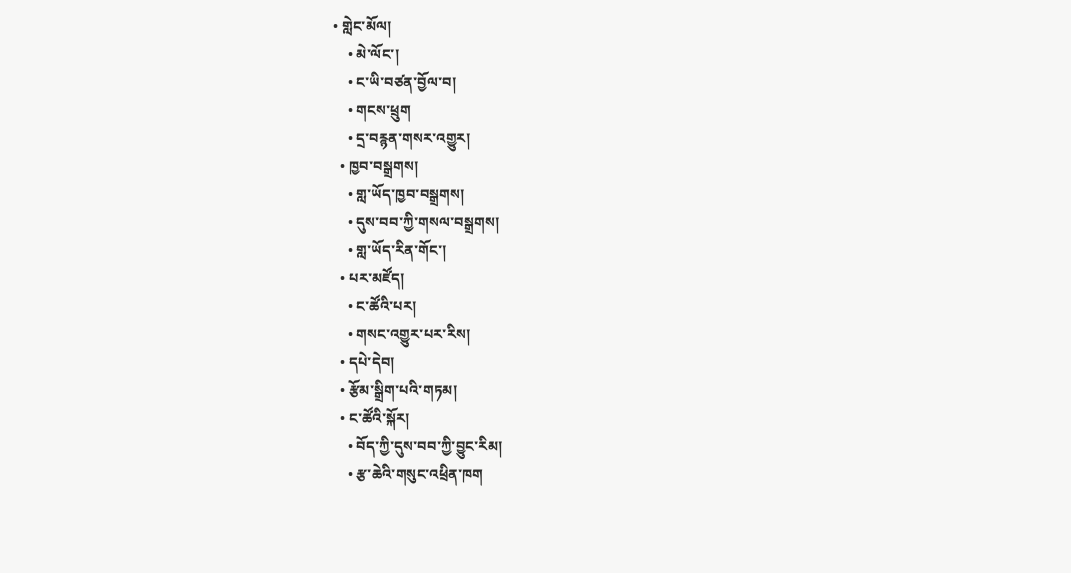• གླེང་མོལ།
    • མེ་ལོང་།
    • ང་ཡི་བཙན་བྱོལ་བ།
    • གངས་ཕྲུག
    • དྲ་བརྙན་གསར་འགྱུར།
  • ཁྱབ་བསྒྲགས།
    • གླ་ཡོད་ཁྱབ་བསྒྲགས།
    • དུས་བབ་ཀྱི་གསལ་བསྒྲགས།
    • གླ་ཡོད་རིན་གོང་།
  • པར་མཛོད།
    • ང་ཚོའི་པར།
    • གསང་འགྱུར་པར་རིས།
  • དཔེ་དེབ།
  • རྩོམ་སྒྲིག་པའི་གཏམ།
  • ང་ཚོའི་སྐོར།
    • བོད་ཀྱི་དུས་བབ་ཀྱི་བྱུང་རིམ།
    • རྩ་ཆེའི་གསུང་འཕྲིན་ཁག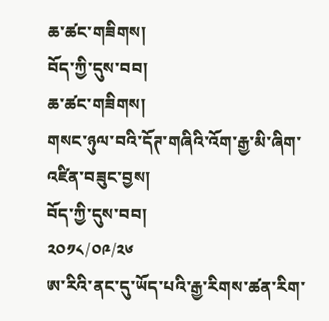ཆ་ཚང་གཟིགས།
བོད་ཀྱི་དུས་བབ།
ཆ་ཚང་གཟིགས།
གསང་ཉུལ་བའི་དོཊ་གཞིའི་འོག་རྒྱ་མི་ཞིག་འཛིན་བཟུང་བྱས།
བོད་ཀྱི་དུས་བབ།
༢༠༡༨/༠༩/༢༦
ཨ་རིའི་ནང་དུ་ཡོད་པའི་རྒྱ་རིགས་ཚན་རིག་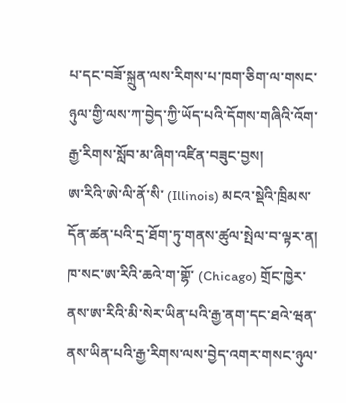པ་དང་བཟོ་སྐྲུན་ལས་རིགས་པ་ཁག་ཅིག་ལ་གསང་ཉུལ་གྱི་ལས་ཀ་བྱེད་ཀྱི་ཡོད་པའི་དོགས་གཞིའི་འོག་རྒྱ་རིགས་སློབ་མ་ཞིག་འཛིན་བཟུང་བྱས།
ཨ་རིའི་ཨེ་ལི་ནོ་སི་ (Illinois) མངའ་སྡེའི་ཁྲིམས་དོན་ཚན་པའི་དྲ་ཐོག་ཏུ་གནས་ཚུལ་སྤེལ་བ་ལྟར་ན། ཁ་སང་ཨ་རིའི་ཆའེ་ག་གྷོ་ (Chicago) གྲོང་ཁྱེར་ནས་ཨ་རིའི་མི་སེར་ཡིན་པའི་རྒྱ་ནག་དང་ཐའེ་ཝན་ནས་ཡིན་པའི་རྒྱ་རིགས་ལས་བྱེད་འགར་གསང་ཉུལ་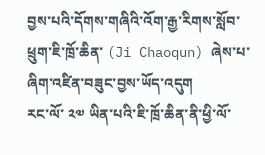བྱས་པའི་དོགས་གཞིའི་འོག་རྒྱ་རིགས་སློབ་ཕྲུག་ཇི་ཁྲོ་ཆིན་ (Ji Chaoqun) ཞེས་པ་ཞིག་འཛིན་བཟུང་བྱས་ཡོད་འདུག
རང་ལོ་ ༢༧ ཡིན་པའི་ཇི་ཁྲོ་ཆིན་ནི་ཕྱི་ལོ་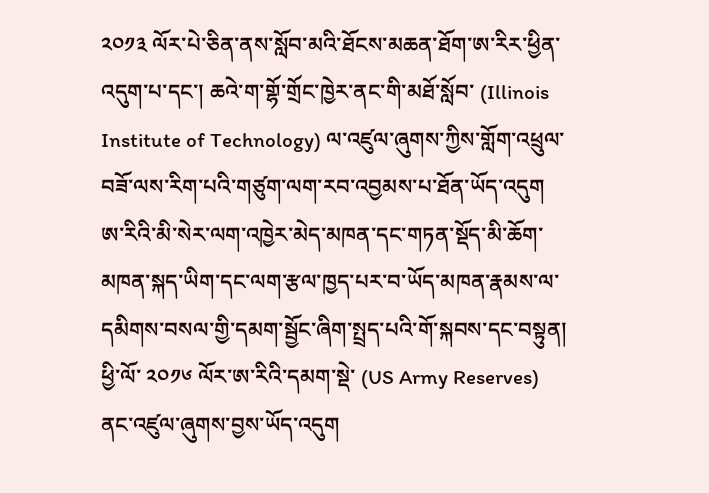༢༠༡༣ ལོར་པེ་ཅིན་ནས་སློབ་མའི་ཐོངས་མཆན་ཐོག་ཨ་རིར་ཕྱིན་འདུག་པ་དང་། ཆའེ་ག་གྷོ་གྲོང་ཁྱེར་ནང་གི་མཐོ་སློབ་ (Illinois Institute of Technology) ལ་འཛུལ་ཞུགས་ཀྱིས་གློག་འཕྲུལ་བཟོ་ལས་རིག་པའི་གཙུག་ལག་རབ་འབྱམས་པ་ཐོན་ཡོད་འདུག ཨ་རིའི་མི་སེར་ལག་འཁྱེར་མེད་མཁན་དང་གཏན་སྡོད་མི་ཆོག་མཁན་སྐད་ཡིག་དང་ལག་རྩལ་ཁྱད་པར་བ་ཡོད་མཁན་རྣམས་ལ་དམིགས་བསལ་གྱི་དམག་སྦྱོང་ཞིག་སྤྲད་པའི་གོ་སྐབས་དང་བསྟུན། ཕྱི་ལོ་ ༢༠༡༦ ལོར་ཨ་རིའི་དམག་སྡེ་ (US Army Reserves) ནང་འཛུལ་ཞུགས་བྱས་ཡོད་འདུག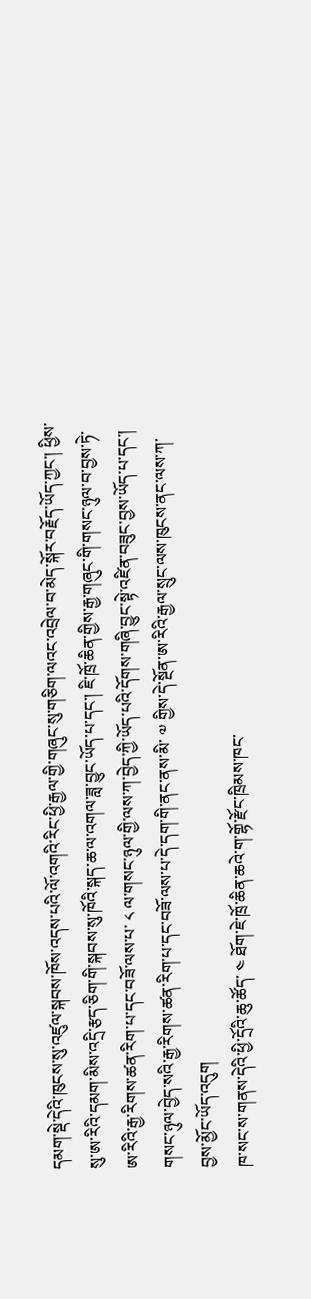དམག་སྡེ་དེའི་ཁུངས་སུ་འཛུལ་སྐབས་ཁོས་འདས་པའི་ལོ་འགའི་རིང་ཕྱི་རྒྱལ་གྱི་གཞུང་སུ་གཅིག་ལའང་འབྲེལ་བ་མེད་སྐོར་བརྗོད་ཡོད་ཀྱང་། ཕྱིས་སུ་ཨ་རིའི་དམག་མིས་འདྲི་རྩད་ཅིག་གི་སྐབས་སུ་ཁོའི་སྐད་ཆ་ལ་འགལ་ཟླ་བྱུང་ཡོད་པ་དང་། ཇི་ཁྲོ་ཆིན་གྱིས་རྒྱ་གཞུང་གི་གསང་ཉུལ་བ་བྱས་ཏེ་ཨ་རིའི་རྒྱ་རིགས་ཚན་རིག་པ་དང་བཟོ་ལས་པ་ ༨ ལ་གསང་ཉུལ་གྱི་ལས་ཀ་བྱེད་ཀྱི་ཡོད་པའི་དོགས་གཞི་བྱུང་སྟེ་འཛིན་བཟུང་བྱས་ཡོད་པ་དང་། གསང་ཉུལ་བྱེད་སའི་རྒྱ་རིགས་ཚན་རིག་པ་དང་བཟོ་ལས་པ་དེ་དག་གི་ནང་ནས་མི་ ༧ གྱིས་དེ་སྔོན་ཨ་རིའི་རྒྱལ་སྲུང་ལས་ཁུངས་ནང་ལས་ཀ་བྱས་མྱོང་ཡོད་འདུག
ཁ་སང་ས་གནས་དེའི་ཕྱི་དྲོའི་ཆུ་ཚོད་ ༤ ཐོག་ཇེ་ཁྲོ་ཆིན་ཆའེ་ག་གྷོ་རྫོང་ཁྲིམས་ཁང་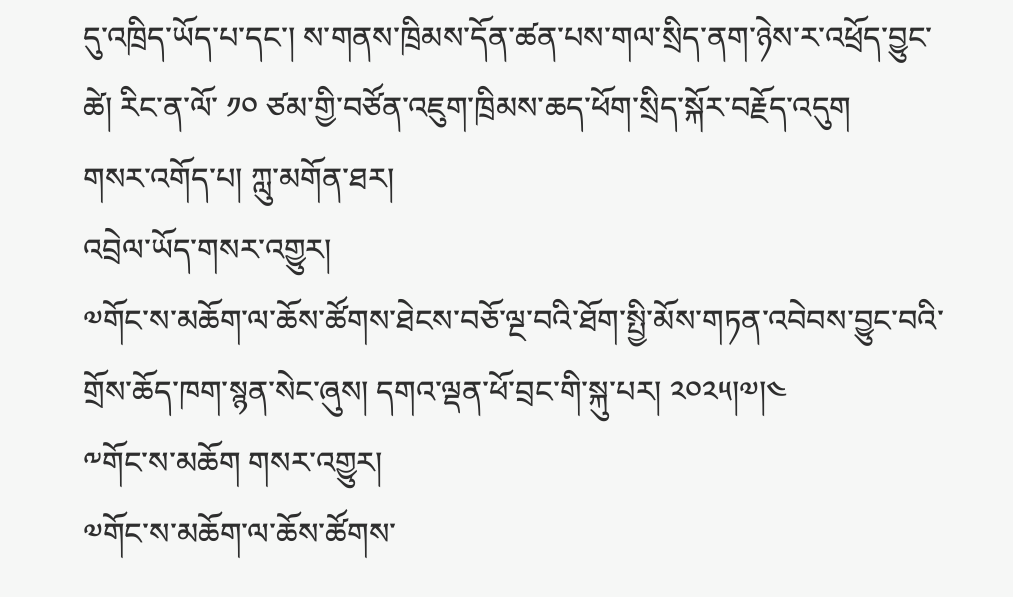དུ་འཁྲིད་ཡོད་པ་དང་། ས་གནས་ཁྲིམས་དོན་ཚན་པས་གལ་སྲིད་ནག་ཉེས་ར་འཕྲོད་བྱུང་ཚེ། རིང་ན་ལོ་ ༡༠ ཙམ་གྱི་བཙོན་འཇུག་ཁྲིམས་ཆད་ཕོག་སྲིད་སྐོར་བརྗོད་འདུག
གསར་འགོད་པ། ཀླུ་མགོན་ཐར།
འབྲེལ་ཡོད་གསར་འགྱུར།
༧གོང་ས་མཆོག་ལ་ཆོས་ཚོགས་ཐེངས་བཅོ་ལྔ་བའི་ཐོག་སྤྱི་མོས་གཏན་འབེབས་བྱུང་བའི་གྲོས་ཆོད་ཁག་སྙན་སེང་ཞུས། དགའ་ལྡན་ཕོ་བྲང་གི་སྐུ་པར། ༢༠༢༥།༧།༤
༸གོང་ས་མཆོག གསར་འགྱུར།
༧གོང་ས་མཆོག་ལ་ཆོས་ཚོགས་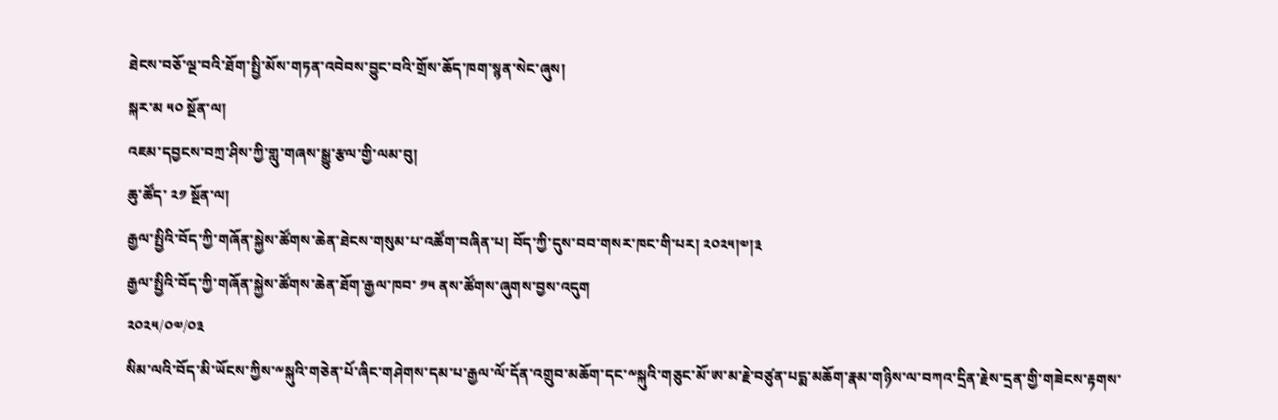ཐེངས་བཅོ་ལྔ་བའི་ཐོག་སྤྱི་མོས་གཏན་འབེབས་བྱུང་བའི་གྲོས་ཆོད་ཁག་སྙན་སེང་ཞུས།
སྐར་མ ༥༠ སྔོན་ལ།
འཇམ་དབྱངས་བཀྲ་ཤིས་ཀྱི་གླུ་གཞས་སྒྱུ་རྩལ་གྱི་ལམ་བུ།
ཆུ་ཚོད་ ༢༡ སྔོན་ལ།
རྒྱལ་སྤྱིའི་བོད་ཀྱི་གཞོན་སྐྱེས་ཚོགས་ཆེན་ཐེངས་གསུམ་པ་འཚོག་བཞིན་པ། བོད་ཀྱི་དུས་བབ་གསར་ཁང་གི་པར། ༢༠༢༥།༧།༣
རྒྱལ་སྤྱིའི་བོད་ཀྱི་གཞོན་སྐྱེས་ཚོགས་ཆེན་ཐོག་རྒྱལ་ཁབ་ ༡༥ ནས་ཚོགས་ཞུགས་བྱས་འདུག
༢༠༢༥/༠༧/༠༣
སིམ་ལའི་བོད་མི་ཡོངས་ཀྱིས་༸སྐུའི་གཅེན་པོ་ཞིང་གཤེགས་དམ་པ་རྒྱལ་ལོ་དོན་འགྲུབ་མཆོག་དང་༸སྐུའི་གཅུང་མོ་ཨ་མ་རྗེ་བཙུན་པདྨ་མཆོག་རྣམ་གཉིས་ལ་བཀའ་དྲིན་རྗེས་དྲན་གྱི་གཟེངས་རྟགས་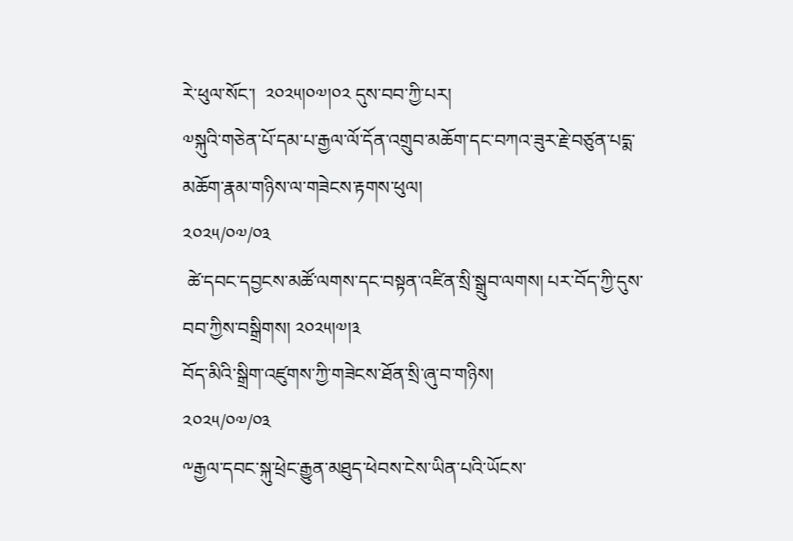རེ་ཕུལ་སོང་།  ༢༠༢༥།༠༧།༠༢ དུས་བབ་ཀྱི་པར།
༧སྐུའི་གཅེན་པོ་དམ་པ་རྒྱལ་ལོ་དོན་འགྲུབ་མཆོག་དང་བཀའ་ཟུར་རྗེ་བཙུན་པདྨ་མཆོག་རྣམ་གཉིས་ལ་གཟེངས་རྟགས་ཕུལ།
༢༠༢༥/༠༧/༠༣
 ཚེ་དབང་དབྱངས་མཚོ་ལགས་དང་བསྟན་འཛིན་སྲི་སྒྲུབ་ལགས། པར་བོད་ཀྱི་དུས་བབ་ཀྱིས་བསྒྲིགས། ༢༠༢༥།༧།༣
བོད་མིའི་སྒྲིག་འཛུགས་ཀྱི་གཟེངས་ཐོན་སྲི་ཞུ་བ་གཉིས།
༢༠༢༥/༠༧/༠༣
༸རྒྱལ་དབང་སྐུ་ཕྲེང་རྒྱུན་མཐུད་ཕེབས་ངེས་ཡིན་པའི་ཡོངས་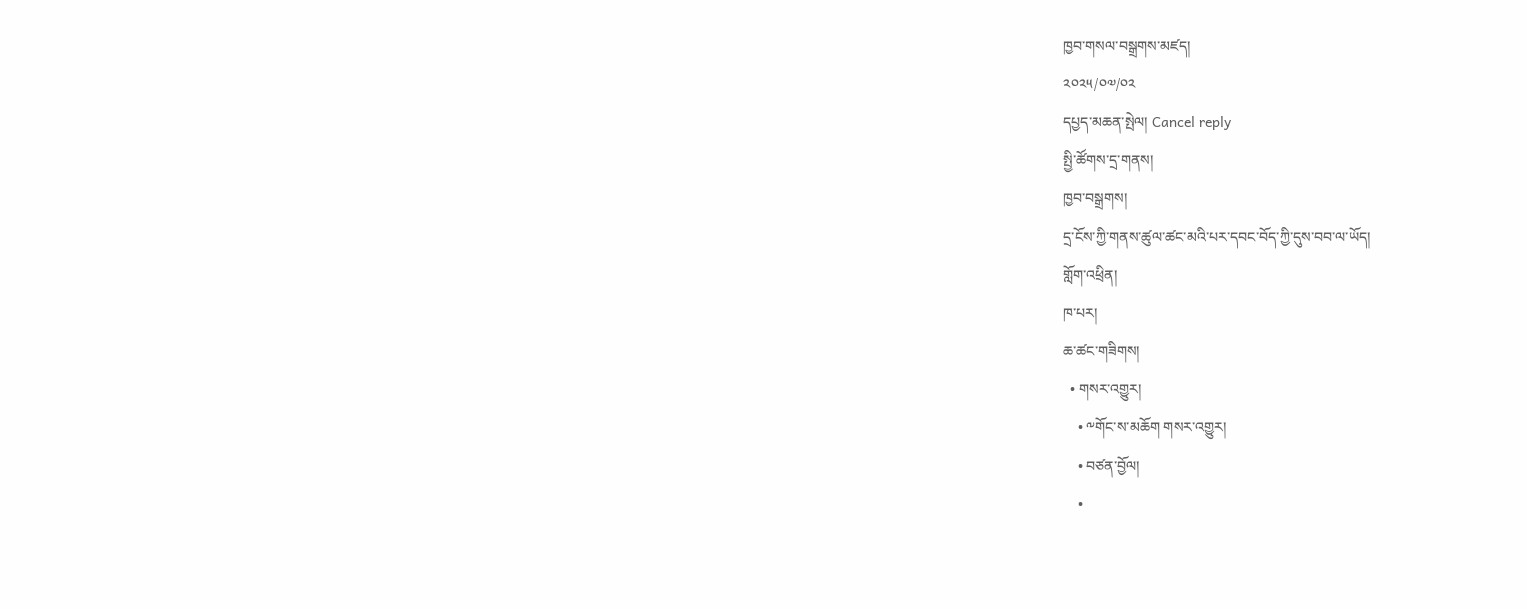ཁྱབ་གསལ་བསྒྲགས་མཛད།
༢༠༢༥/༠༧/༠༢
དཔྱད་མཆན་སྤེལ། Cancel reply
སྤྱི་ཚོགས་དྲ་གནས།
ཁྱབ་བསྒྲགས།
དྲ་ངོས་ཀྱི་གནས་ཚུལ་ཚང་མའི་པར་དབང་བོད་ཀྱི་དུས་བབ་ལ་ཡོད།
གློག་འཕྲིན།
ཁ་པར།
ཆ་ཚང་གཟིགས།
  • གསར་འགྱུར།
    • ༸གོང་ས་མཆོག གསར་འགྱུར།
    • བཙན་བྱོལ།
    •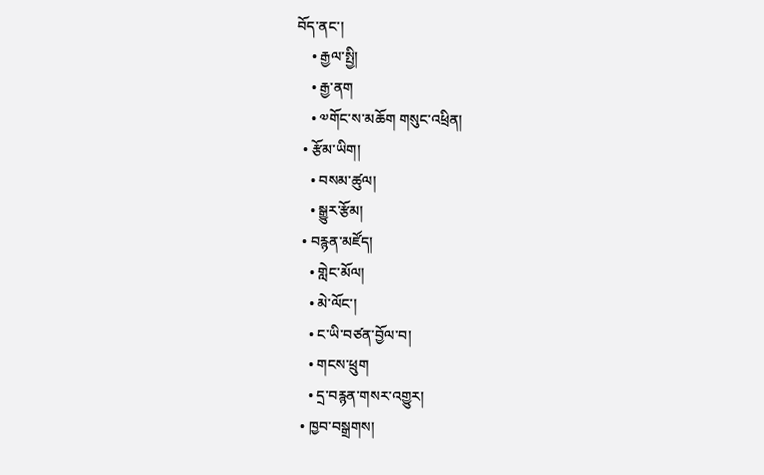བོད་ནང་།
    • རྒྱལ་སྤྱི།
    • རྒྱ་ནག
    • ༧གོང་ས་མཆོག གསུང་འཕྲིན།
  • རྩོམ་ཡིག།
    • བསམ་ཚུལ།
    • སྒྱུར་རྩོམ།
  • བརྙན་མཛོད།
    • གླེང་མོལ།
    • མེ་ལོང་།
    • ང་ཡི་བཙན་བྱོལ་བ།
    • གངས་ཕྲུག
    • དྲ་བརྙན་གསར་འགྱུར།
  • ཁྱབ་བསྒྲགས།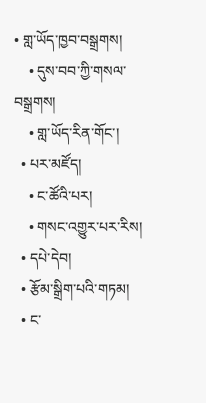• གླ་ཡོད་ཁྱབ་བསྒྲགས།
    • དུས་བབ་ཀྱི་གསལ་བསྒྲགས།
    • གླ་ཡོད་རིན་གོང་།
  • པར་མཛོད།
    • ང་ཚོའི་པར།
    • གསང་འགྱུར་པར་རིས།
  • དཔེ་དེབ།
  • རྩོམ་སྒྲིག་པའི་གཏམ།
  • ང་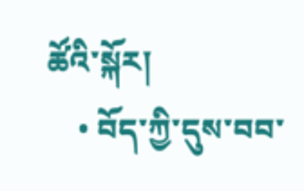ཚོའི་སྐོར།
    • བོད་ཀྱི་དུས་བབ་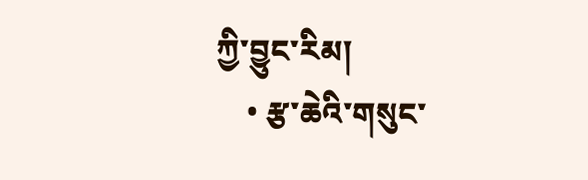ཀྱི་བྱུང་རིམ།
    • རྩ་ཆེའི་གསུང་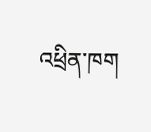འཕྲིན་ཁག